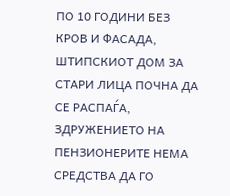ПО 10 ГОДИНИ БЕЗ КРОВ И ФАСАДА, ШТИПСКИОТ ДОМ ЗА СТАРИ ЛИЦА ПОЧНА ДА СЕ РАСПАЃА, ЗДРУЖЕНИЕТО НА ПЕНЗИОНЕРИТЕ НЕМА СРЕДСТВА ДА ГО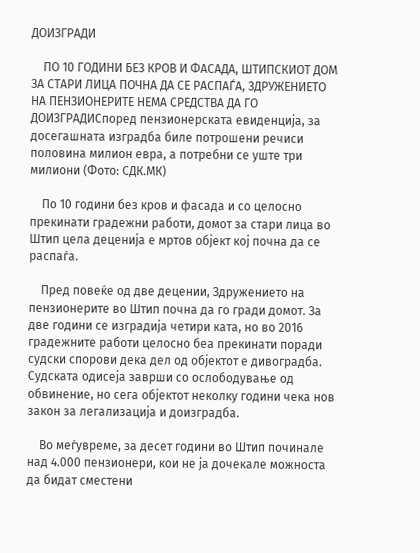ДОИЗГРАДИ

    ПО 10 ГОДИНИ БЕЗ КРОВ И ФАСАДА, ШТИПСКИОТ ДОМ ЗА СТАРИ ЛИЦА ПОЧНА ДА СЕ РАСПАЃА, ЗДРУЖЕНИЕТО НА ПЕНЗИОНЕРИТЕ НЕМА СРЕДСТВА ДА ГО ДОИЗГРАДИСпоред пензионерската евиденција, за досегашната изградба биле потрошени речиси половина милион евра, а потребни се уште три милиони (Фото: СДК.МК)

    По 10 години без кров и фасада и со целосно прекинати градежни работи, домот за стари лица во Штип цела деценија е мртов објект кој почна да се распаѓа.

    Пред повеќе од две децении, Здружението на пензионерите во Штип почна да го гради домот. За две години се изградија четири ката, но во 2016 градежните работи целосно беа прекинати поради судски спорови дека дел од објектот е дивоградба. Судската одисеја заврши со ослободување од обвинение, но сега објектот неколку години чека нов закон за легализација и доизградба.

    Во меѓувреме, за десет години во Штип починале над 4.000 пензионери, кои не ја дочекале можноста да бидат сместени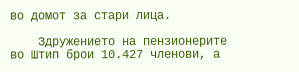во домот за стари лица.

    Здружението на пензионерите во Штип брои 10.427 членови, а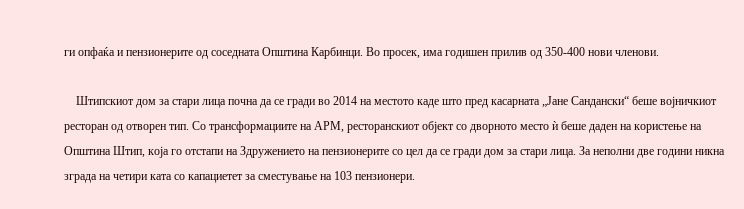ги опфаќа и пензионерите од соседната Општина Карбинци. Во просек, има годишен прилив од 350-400 нови членови.

    Штипскиот дом за стари лица почна да се гради во 2014 на местото каде што пред касарната „Јане Сандански“ беше војничкиот ресторан од отворен тип. Со трансформациите на АРМ, ресторанскиот објект со дворното место ѝ беше даден на користење на Општина Штип, која го отстапи на Здружението на пензионерите со цел да се гради дом за стари лица. За неполни две години никна зграда на четири ката со капациетет за сместување на 103 пензионери.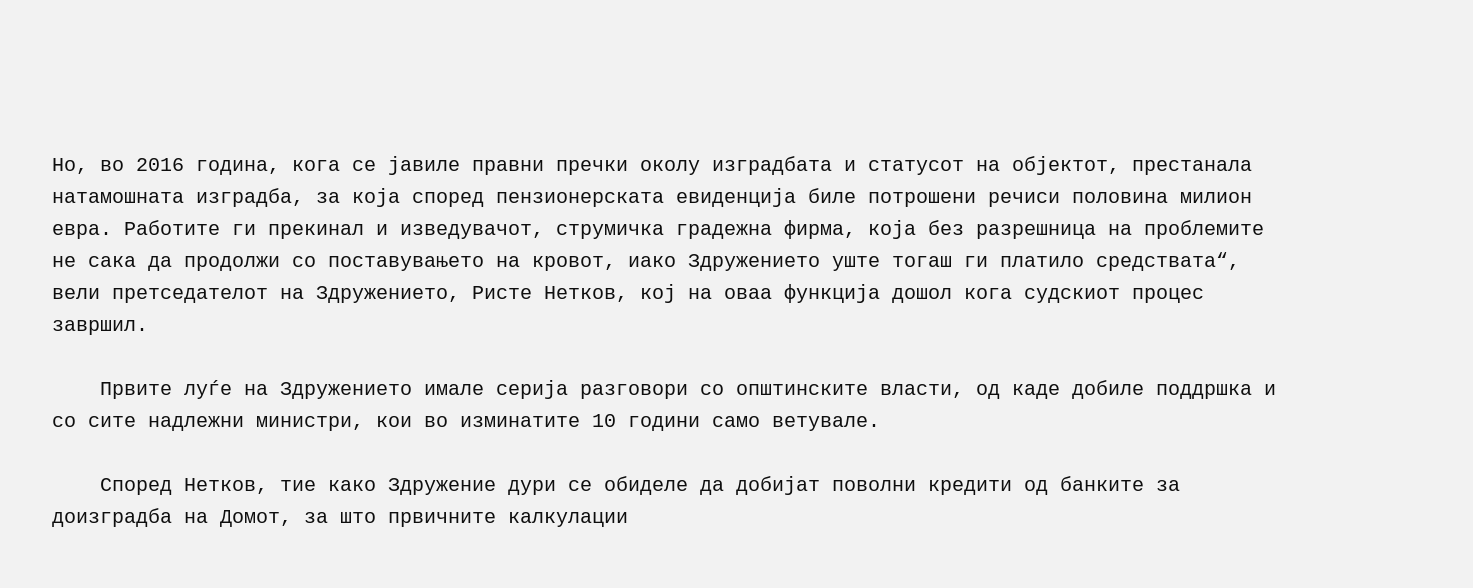Но, во 2016 година, кога се јавиле правни пречки околу изградбата и статусот на објектот, престанала натамошната изградба, за која според пензионерската евиденција биле потрошени речиси половина милион евра. Работите ги прекинал и изведувачот, струмичка градежна фирма, која без разрешница на проблемите не сака да продолжи со поставувањето на кровот, иако Здружението уште тогаш ги платило средствата“, вели претседателот на Здружението, Ристе Нетков, кој на оваа функција дошол кога судскиот процес завршил.

    Првите луѓе на Здружението имале серија разговори со општинските власти, од каде добиле поддршка и со сите надлежни министри, кои во изминатите 10 години само ветувале.

    Според Нетков, тие како Здружение дури се обиделе да добијат поволни кредити од банките за доизградба на Домот, за што првичните калкулации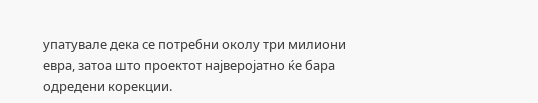упатувале дека се потребни околу три милиони евра, затоа што проектот најверојатно ќе бара одредени корекции.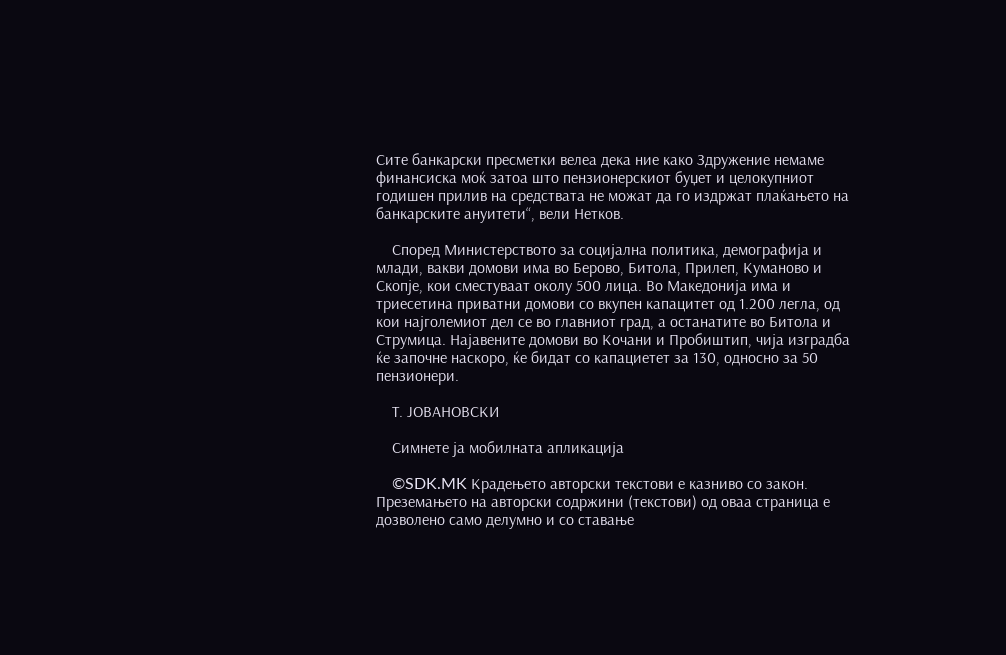Сите банкарски пресметки велеа дека ние како Здружение немаме финансиска моќ затоа што пензионерскиот буџет и целокупниот годишен прилив на средствата не можат да го издржат плаќањето на банкарските ануитети“, вели Нетков.

    Според Министерството за социјална политика, демографија и млади, вакви домови има во Берово, Битола, Прилеп, Куманово и Скопје, кои сместуваат околу 500 лица. Во Македонија има и триесетина приватни домови со вкупен капацитет од 1.200 легла, од кои најголемиот дел се во главниот град, а останатите во Битола и Струмица. Најавените домови во Кочани и Пробиштип, чија изградба ќе започне наскоро, ќе бидат со капациетет за 130, односно за 50 пензионери.

    Т. ЈОВАНОВСКИ

    Симнете ја мобилната апликација

    ©SDK.MK Крадењето авторски текстови е казниво со закон. Преземањето на авторски содржини (текстови) од оваа страница е дозволено само делумно и со ставање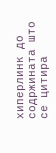хиперлинк до содржината што се цитира